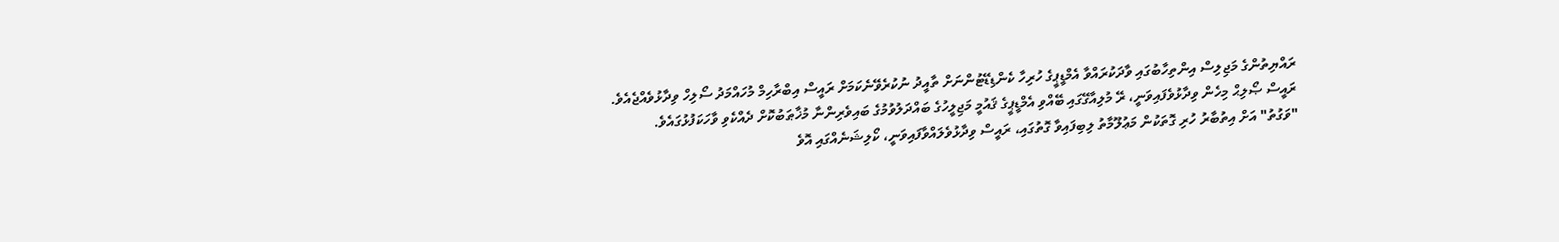ރައްޔިތުންގެ މަޖިލިސް އިންތިހާބުގައި ވާދަކުރައްވާ އެމްޑީޕީގެ ހުރިހާ ކެންޑިޑޭޓުންނަށް ތާއީދު ނުކުރެވޭނެކަމަށް ރައީސް އިބްރާހިމް މުހައްމަދު ސޯލިހް ވިދާޅުވެއްޖެއެވެ.
ރައީސް ޞޯލިޙް މިހެން ވިދާޅުވެފައިވަނީ، ރޭ މުލިއާގޭގައި ބޭއްވި އެމްޑީޕީގެ ޤައުމީ މަޖިލީހުގެ ބައްދަލުވުމުގެ ބައިވެރިންނާ މުޚާޠަބުކޮށް ދެއްކެވި ވާހަކަފުޅުގައެވެ.
"ވަގުތު" އަށް އިތުބާރު ހުރި ގޮތަކުން މަޢުލޫމާތު ލިބިފައިވާ ގޮތުގައި، ރައީސް ވިދާޅުވެލައްވާފައިވަނީ، ކޯލިޝަނެއްގައި އޮވެ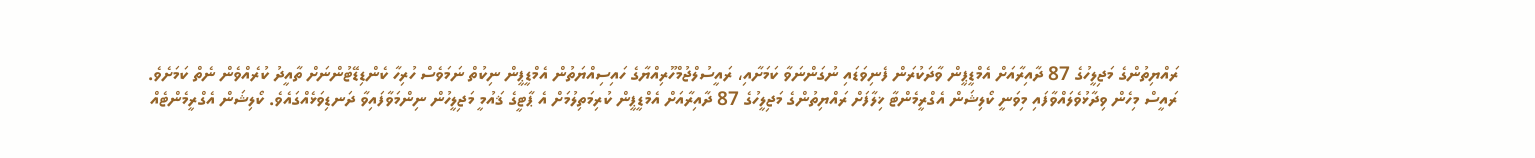ރައްޔިތުންގެ މަޖިލީހުގެ 87 ދާއިރާއަށް އެމްޑީޕީން ވާދަކުރަން ފެނިވަޑައި ނުގަންނަވާ ކަމަށާއި، ރައީސުލްޖުމްހޫރިއްޔާގެ ހައިސިއްޔަތުން އެމްޑީޕީން ނިކުތް ނަމަވެސް ހުރިހާ ކެންޑިޑޭޓުންނަށް ތާއީދު ކުރެއްވެން ނެތް ކަމަށެވެ.
ރައީސް މިހެން ވިދާޅުވެލައްވާފައި މިވަނީ ކޯލިޝަން އެގްރީމެންޓާ ޚިލާފަށް ރައްޔިތުންގެ މަޖިލީހުގެ 87 ދާއިރާއަށް އެމްޑީޕީން ކުރިމަތިލުމަށް އެ ޕާޓީގެ ޤައުމީ މަޖިލީހުން ނިންމަވާފައިވާ ދަނޑިވަޅެއްގައެވެ. ކޯލިޝަން އެގްރީމެންޓެއް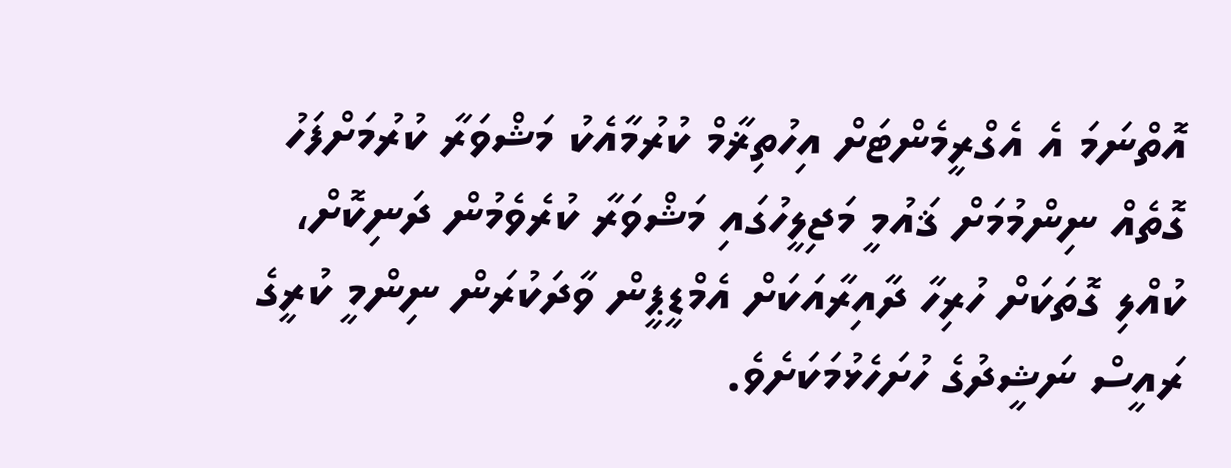އޮތްނަމަ އެ އެގްރީމެންޓަށް އިހުތިޜާމް ކުރުމާއެކު މަޝްވަރާ ކުރުމަށްފަހު ގޮތެއް ނިންމުމަށް ޤައުމީ މަޖިލީހުގައި މަޝްވަރާ ކުރެވެމުން ދަނިކޮށް، ކުއްލި ގޮތަކަށް ހުރިހާ ދާއިރާއަކަށް އެމްޑީޕީން ވާދަކުރަން ނިންމީ ކުރީގެ ރައީސް ނަޝީދުގެ ހުށަހެޅުމަކަށެވެ.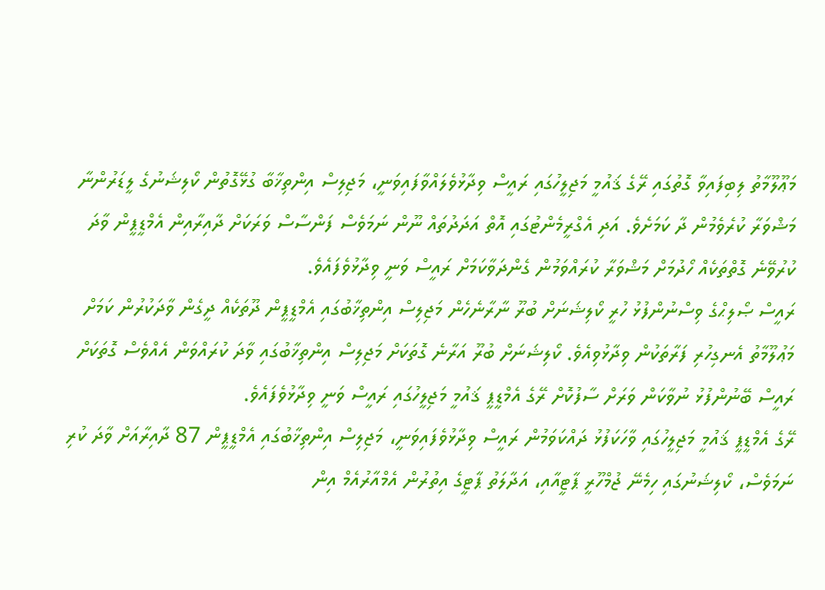މަޢޫލޫމާތު ލިބިފައިވާ ގޮތުގައި ރޭގެ ޤައުމީ މަޖިލީހުގައި ރައީސް ވިދާޅުވެލައްވާފައިވަނީ، މަޖިލިސް އިންތިޚާބާ ގުޅޭގޮތުން ކޯލިޝަނުގެ ލީޑަރުންނާ މަޝްވަރާ ކުރެވެމުން ދާ ކަމަށެވެ. އަދި އެގްރީމެންޓުގައި އޮތް އަދަދުތައް ނޫން ނަމަވެސް ފަންސާސް ވަރަކަށް ދާއިރާއިން އެމްޑީޕީން ވާދަ ކުރުވޭނެ ގޮތްތަކެއް ހޯދުމަށް މަޝްވަރާ ކުރައްވަމުން ގެންދަވާކަމަށް ރައީސް ވަނީ ވިދާޅުވެފައެވެ.
ރައީސް ޞޯލިޙްގެ ވިސްނުންފުޅު ހުރީ ކޯލިޝަނަށް ބުރޫ ނާރާނެހެން މަޖިލިސް އިންތިޚާބުގައި އެމްޑީޕީން ދޫތަކެއް ދީގެން ވާދަކުރުން ކަމަށް މަޢުލޫމާތު އެނގިހުރި ފަރާތަކުން ވިދާޅުވިއެވެ. ކޯލިޝަނަށް ބުރޫ އަރާނެ ގޮތަކަށް މަޖިލިސް އިންތިޚާބުގައި ވާދަ ކުރައްވަން އެއްވެސް ގޮތަކަށް ރައީސް ބޭނުންފުޅު ނުވާކަން ވަރަށް ސާފުކޮށް ރޭގެ އެމްޑީޕީ ޤައުމީ މަޖިލީހުގައި ރައީސް ވަނީ ވިދާޅުވެފައެވެ.
ރޭގެ އެމްޑީޕީ ޤައުމީ މަޖިލީހުގައި ވާހަކަފުޅު ދައްކަވަމުން ރައީސް ވިދާޅުވެފައިވަނީ، މަޖިލިސް އިންތިޚާބުގައި އެމްޑީޕީން 87 ދާއިރާއަށް ވާދަ ކުރި ނަމަވެސް، ކޯލިޝަނުގައި ހިމެނޭ ޖުމްހޫރީ ޕާޓީއާއި، އަދާލަތު ޕާޓީގެ އިތުރުން އެމްއާރުއެމް އިން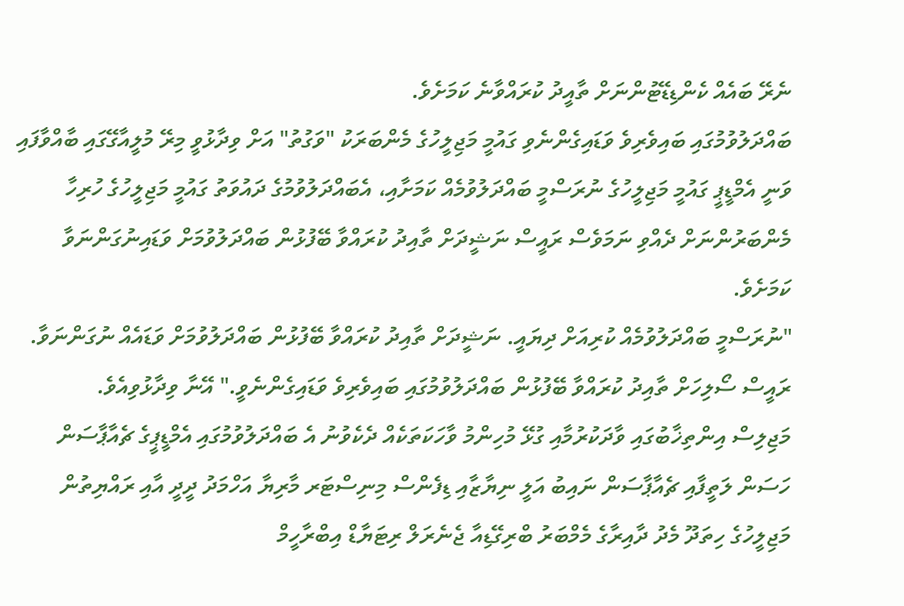ނެރޭ ބައެއް ކެންޑިޑޭޓުންނަށް ތާއީދު ކުރައްވާނެ ކަމަށެވެ.
ބައްދަލުވުމުގައި ބައިވެރިވެ ވަޑައިގެންނެވި ގައުމީ މަޖިލީހުގެ މެންބަރަކު "ވަގުތު" އަށް ވިދާޅުވީ މިރޭ މުލީއާގޭގައި ބާއްވާފައި ވަނީ އެމްޑީޕީ ގައުމީ މަޖިލީހުގެ ނުރަސްމީ ބައްދަލުވުމެއް ކަމަށާއި، އެބައްދަލުވުމުގެ ދައުވަތު ގައުމީ މަޖިލީހުގެ ހުރިހާ މެންބަރުންނަށް ދެއްވި ނަމަވެސް ރައީސް ނަޝީދަށް ތާއިދު ކުރައްވާ ބޭފުޅުން ބައްދަލުވުމަށް ވަޑައިނުގަންނަވާ ކަމަށެވެ.
"ނުރަސްމީ ބައްދަލުވުމެއް ކުރިއަށް ދިޔައީ. ނަޝީދަށް ތާއިދު ކުރައްވާ ބޭފުޅުން ބައްދަލުވުމަށް ވަޑައެއް ނުގަންނަވާ. ރައީސް ސޯލިހަށް ތާއިދު ކުރައްވާ ބޭފުޅުން ބައްދަލުވުމުގައި ބައިވެރިވެ ވަޑައިގެންނެވީ." އޭނާ ވިދާޅުވިއެވެ.
މަޖިލިސް އިންތިޚާބުގައި ވާދަކުރުމާއި ގުޅޭ މުހިންމު ވާހަކަތަކެއް ދެކެވުނު އެ ބައްދަލުވުމުގައި އެމްޑީޕީގެ ޗެއާޕާސަން ހަސަން ލަތީފާއި ޗެއާޕާސަން ނައިބު އަލީ ނިޔާޒާއި ޑިފެންސް މިނިސްޓަރ މާރިޔާ އަހްމަދު ދީދީ އާއި ރައްޔިތުން މަޖިލީހުގެ ހިތަދޫ މެދު ދާއިރާގެ މެމްބަރު ބްރިގޭޑިއާ ޖެނެރަލް ރިޓަޔާޑް އިބްރާހީމް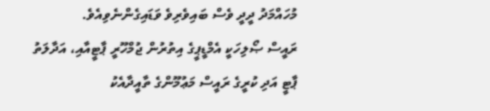މުހައްމަދު ދީދީ ވެސް ބައިވެރިވެ ވަޑައިގެންނެވިއެވެ.
ރައީސް ޞޯލިހަކީ އެމްޑީޕީގެ އިތުރުން ޖުމްހޫރީ ޕާޓީއާއި، އަދާލަތު ޕާޓީ އަދި ކުރީގެ ރައީސް މަޢުމޫންގެ ތާއީދާއެކު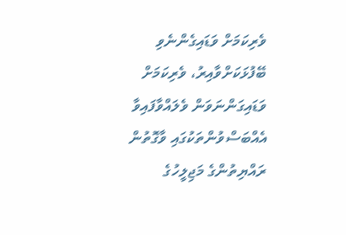ވެރިކަމަށް ވަޑައިގެންނެވި ބޭފުޅަކަށްވާއިރު، ވެރިކަމަށް ވަޑައިގަންނަވަން ވެލައްވާފައިވާ އެއްބަސްވުންތަކުގައި ވާގޮތުން ރައްޔިތުންގެ މަޖިލީހުގެ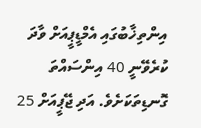އިންތިޚާބުގައި އެމްޑީޕީއަށް ވާދަ ކުރެވޭނީ 40 އިންސައްތަ ގޮނޑިތަކަށެވެ. އަދި ޖޭޕީއަށް 25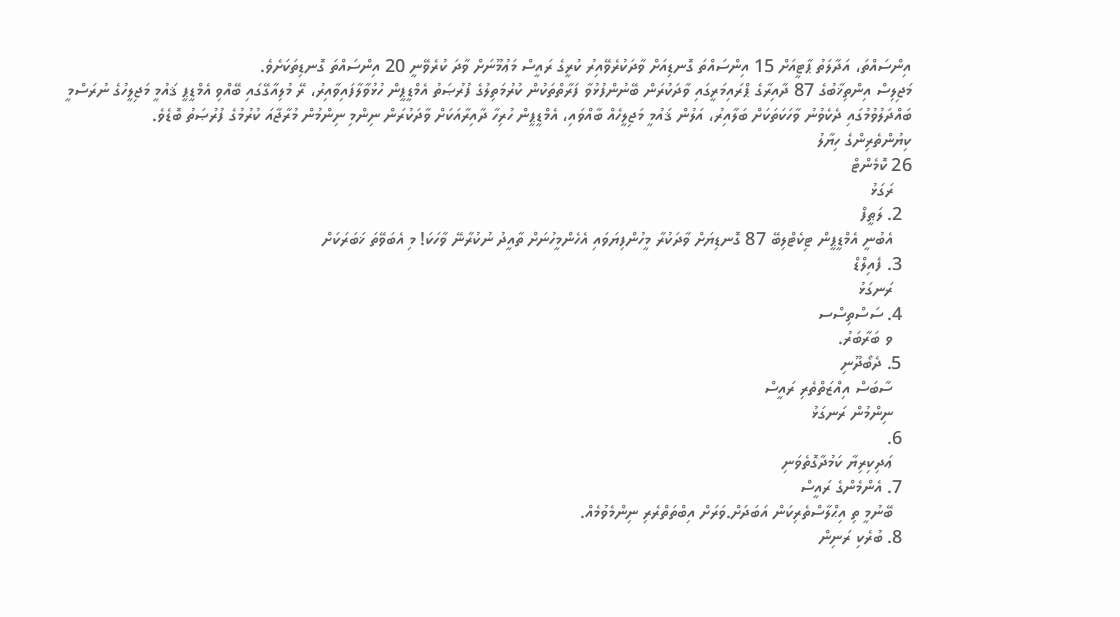އިންސައްތަ، އަދާލަތު ޕާޓީއަށް 15 އިންސައްތަ ގޮނޑިއަށް ވާދަކުރެވޭއިރު ކުރީގެ ރައީސް މަޢުމޫނަށް ވާދަ ކުރެވޭނީ 20 އިންސައްތަ ގޮނޑިތަކަށެވެ.
މަޖިލިސް އިންތިޚާބުގެ 87 ދާއިރާގެ ޕްރައިމަރީގައި ވާދަކުރަން ބޭނުންފުޅުވާ ފަރާތްތަކުން ކުރުމަތިލުގެ ފުރުޞަތު އެމްޑީޕީން ހުޅުވާލާފައިވާއިރު، ރޭ މުލިއާގޭގައި ބޭއްވި އެމްޑީޕީ ޤައުމީ މަޖިލީހުގެ ނުރަސްމީ ބައްދަލުވުމުގައި ދެކެވުނު ވާހަކަތަކަށް ބަލާއިރު، އަލުން ޤައުމީ މަޖިލީހެއް ބާއްވައި، އެމްޑީޕީން ހުރިހާ ދާއިރާއަކަށް ވާދަކުރަން ނިންމި ނިންމުން މުރާޖާއަ ކުރުމުގެ ފުރުޞަތު ބޮޑެވެ.
ކިޔުންތެރިންގެ ހިޔާލު
26 ކޮމެންޓް
    ރަގަޅު
  2. ލަޠީފް
    އެބުނީ އެމްޑީޕީން ޓިކެޓްލިބޭ 87 ގޮނޑިޔަށް ވާދަކުރާ މީހުންފިޔަވައި އެހެންމީހުނަށް ތާއީދު ނުކުރާނޭ ވާހަކަ! މި އެބަވޭތަ ޚަބަރަކަށް
  3. ފެއިލްޑް
    ރަނގަޅު
  4. ސަސްތިސްސ
    ވ ބަރާބަރު.
  5. ދެބޯދޫނި
    ސާބަސް އިއްޒަތްތެރި ރައީސް
    ނިންމުން ރަނގަޅު
  6.
    ޢަދިކިރިޔާ ކަމުދާގޮތެވަނި
  7. އެންމެންގެ ރައީސް
    ބޭނުމީ ތި އިޙްލާސްތެރިކަން އަބަދަށް.ވަރަށް އިބްތަތްރެރި ނިންމެވުމެއް.
  8. ބުރެކި ރަނިން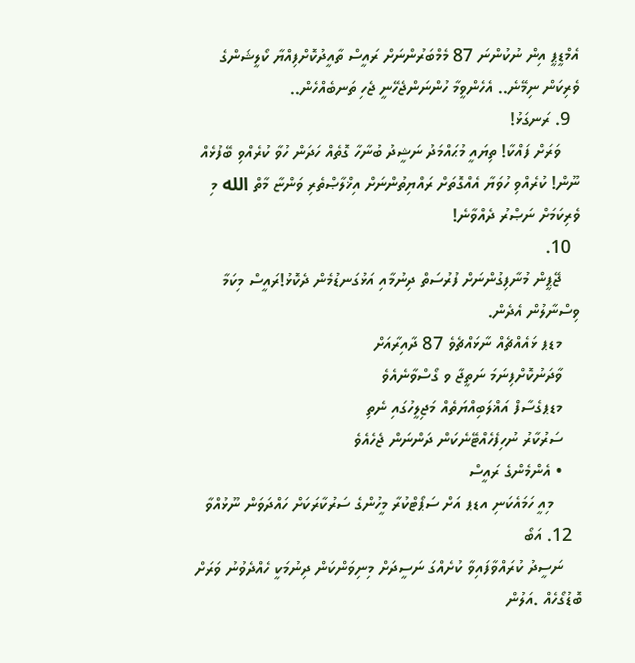އެމްޑީޕީ އިން ނުކުންނަ 87 މެމްބަރުންނަށް ރައީސް ތާއީދުކޮށްފިއްޔާ ކޯލީޝަންގެ ވެރިކަން ނިމޭނެ.. އެހެންވީމާ ހުންނަންޖެހޭނީ ޖެހި ތަނބެއްހެން..
  9. ރަނގަޅު!
    ވަރަށް ފައްކާ! ތިޔައީ މުޙައްމަދު ނަޝީދު ބުނާހާ ގޮތެއް ހަދަން ހުވާ ކުރެއްވި ބޭފުޅެއް ނޫން! ކުރެއްވި ހުވަޔާ އެއްގޮތަށް ރައްޔިތުންނަށް އިޚްލާޞްތެރި ވަންޏާ މާތް الله މި ވެރިކަމަށް ނަޞްރު ދެއްވާނެ!
  10.
    ޖޭޕީން މުނާފިގުންނަށް ފުރުސަތް ދިނުމާއި އަޅުގަނޑުމެން ދެކޮޅު!ރައީސް މިކަމާ ވިސްނާލުން އެދެން.
    މޑޕ ޅައެއްޗެއް ނާޅައްޗެވެ 87 ދާއިރާއަށް
    ވާދަނުކޮށްފިނަމަ ނަތީޖާ ވ ގޯސްވާނެއެވެ
    މޑޕގެސާފް އަޣްލަބިއްޔަތެއް މަޖިލީހުގައި ނެތި
    ސަރުކާރު ނުހިފެހެއްޓޭނެކަން ދަންނަން ޖެހެއެވެ
    • އެންމެންގެ ރައީސް
      މިއީ ހަމައެކަނި އޑޕ އަށް ސަޕޯޓްކުރާ މީހުންގެ ސަރުކާރަކަށް ހައްދަވަން ނޫޅުއްވާ
  12. އަބޯ
    ނަސީދު ކުރައްވާފައިވާ ކުށެއްގަ ނަސީދަށް މިނިވަންކަން ދިނުމަކީ ހެއްދެވުނު ވަރަށް ބޮޑުގޯހެއް .އަލުން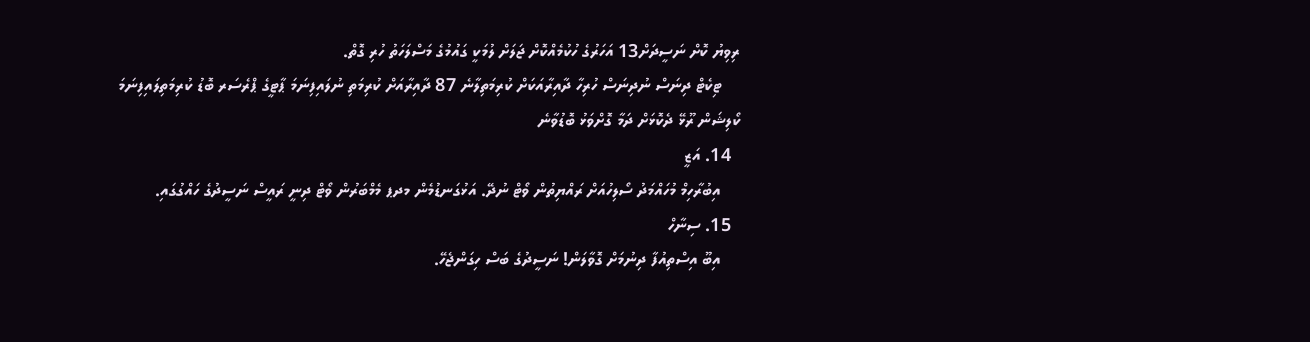ރިވިޔު ކޮށް ނަސީދަށް13 އަހަރުގެ ހުކުމެއްކޮށް ޖަލަށް ލުމަކީ ގައުމުގެ މަސްލަހަތު ހުރި ގޮތް.
    ޓިކެޓް ދިނަސް ނުދިނަސް ހުރިހާ ދާއިރާއަކަށް ކުރިމަތިލާނެ 87 ދާއިރާއަށް ކުރިމަތި ނުލައިފިނަމަ ޕާޓީގެ ޕްރެސަރ ބޮޑު ކުރިމަތިލައިފިނަމަ ކޯލިޝަން ރޫޅޭ ދެކޮޅަށް ދަމާ ގޮށްވަޅު ބޮޑުވާނެ
  14. އަޒީ
    އިބުރާހިމް މުހައްމަދު ސޯލިހުއަށް ރައްޔިތުން ވޯޓް ނުދޭ. އަޅުގަނޑުމެން މދޕ މެމްބަރުން ވޯޓް ދިނީ ރައީސް ނަސީދުގެ ހައްގުގައި.
  15. ސިނާހް
    އިބޫ އިސްތިއުފާ ދިނުމަށް ގޮވާލަން! ނަސީދުގެ ބަސް ހިގަންޖެހޭ.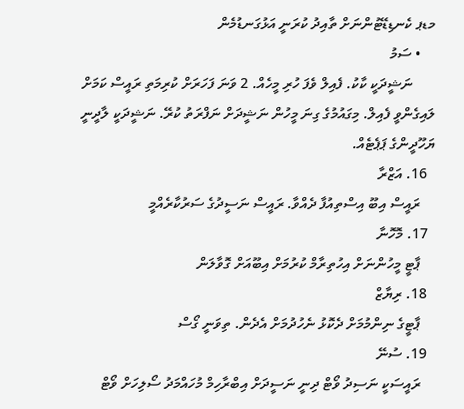މޑޕ ކެނޑިޑޭޓުންނަށް ތާއިދު ކުރަނީ އަޅުގަނޑުމެން
    • ސަމު
      ނަޝީދަކީ ކާކު. ފެއިލް ވެފަ ހުރި މީހެއް. 2 ވަނަ ފަހަރަށް ކުރިމަތި ރައީސް ކަމަށް ލައިގެންވީ ފެއިލް. މިގައުމުގެ ގިނަ މީހުން ނަޝީދަށް ނަފްރަތު ކުރޭ. ނަޝީދަކީ ލާދީނީ ޔަހޫދީންގެ ޕަޕެޓެއް.
  16. އަޒްރާ
    ރައީސް އިބޫ އިސްތިއުފާ ދެއްވާ. ރައީސް ނަސީދުގެ ސަރުކާރެއްމީ
  17. މޮހޮނާ
    ޕާޓީ މީހުންނަށް އިހުތިރާމް ކުރުމަށް އިބޫއަށް ގޮވާލަން
  18. ރިޔާޒް
    ޕާޓީގެ ނިންމުމަށް ދެކޮޅު ނެހުދުމަށް އެދެން. ތިވަނީ ގޯސް
  19. ސުނޭ
    ރައީސަކީ ނަސިދު ވޯޓް ދިނީ ނަސީދަށް އިބްރާހިމް މުހައްމަދު ސޯލިހަށް ވޯޓް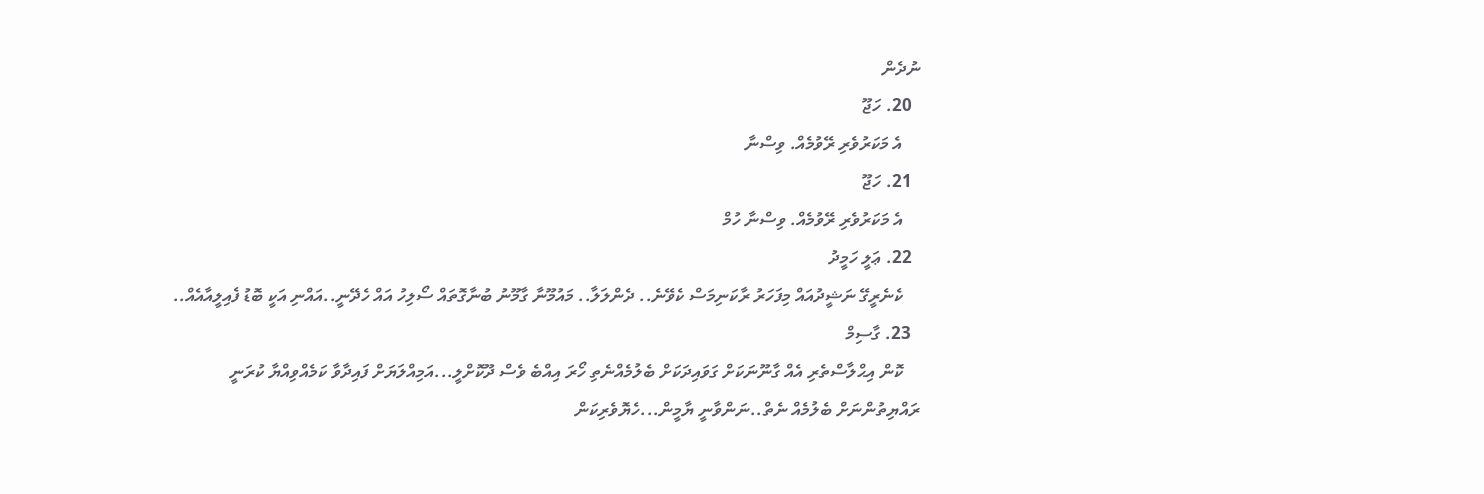ނުދެން
  20. ހަޖޫ
    އެ މަކަރުވެރި ރޭވުމެއް. ވިސްނާ
  21. ހަޖޫ
    އެ މަކަރުވެރި ރޭވުމެއް. ވިސްނާ ހުމް
  22. ޢަލީ ހަމީދު
    ކެނެރީގޭ ނަޝީދުއައް މިފަހަރު ރާކަނިމަސް ކެވޭނެ.. ދެންލަލާ.. މައުމޫނާ ގާމޫނު ބުނާގޮތައް ސޯލިހު އައް ހެދޭނީ..އައްނި އަކީ ބޮޑު ފެއިލީއާއެއް..
  23. ގާސިމް
    ކޮން އިޙްލާސްތެރި އެއް ގާނޫނަކަށް ގަވައިދަކަށް ބެލުމެއްނެތި ހޯރަ އިއްބެ ވެސް ދޫކޮށްލީ...އަމިއްލަޔަށް ފައިދާވާ ކަމެއްވިއްޔާ ކުރަނީ ރައްޔިތުންނަށް ބެލުމެއް ނެތް..ނަންވާނީ ޔާމީން...ހެޔޮވެރިކަން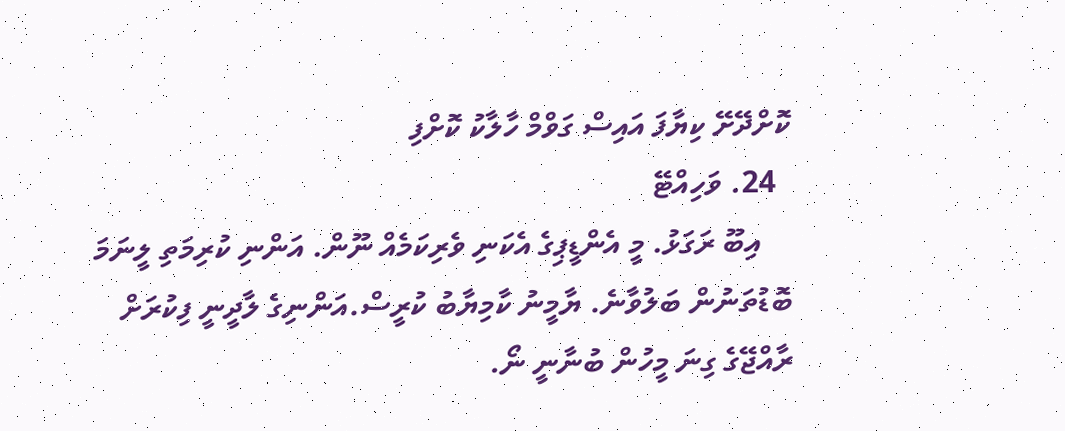ކޮށްދޭށޭ ކިޔާފަ އައިސް ގަވްމް ހާލާކު ކޮށްފި
  24. ވަހިއްޓޭ
    އިބޫ ރަގަޅު. މީ އެންޑީޕިގެ އެކަނި ވެރިކަމެއް ނޫން. އަންނި ކުރިމަތި ލީނަމަ ބޮޑުތަނުން ބަލުވާނެ. ޔާމީނު ކާމިޔާބު ކުރީސް.އަންނިގެ ލާދީނީ ފިކުރަށް ރާއްޖޭގެ ގިނަ މީހުން ބުނާނީ ނޯ.